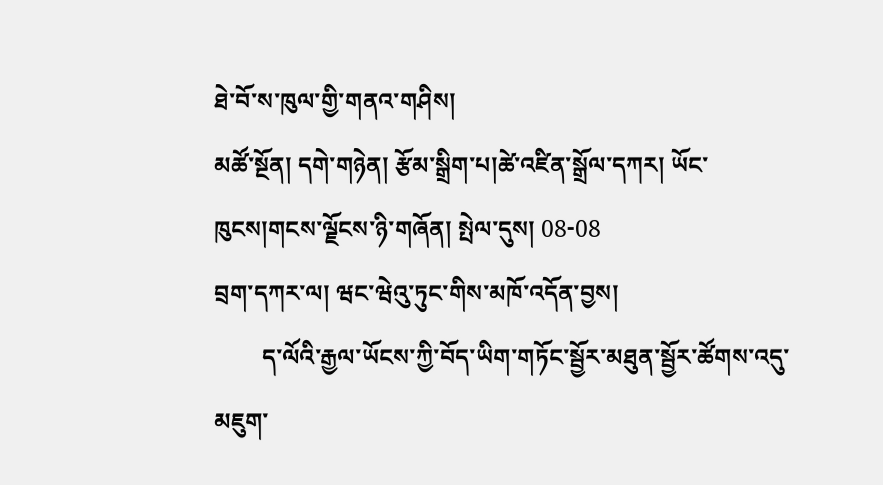ཐེ་བོ་ས་ཁུལ་གྱི་གནའ་གཤིས།
མཚོ་སྔོན། དགེ་གཉེན། རྩོམ་སྒྲིག་པ།ཚེ་འཛིན་སྒྲོལ་དཀར། ཡོང་ཁུངས།གངས་ལྗོངས་ཉི་གཞོན། སྤེལ་དུས། 08-08
བྲག་དཀར་ལ། ཝང་ཝེའུ་ཏུང་གིས་མཁོ་འདོན་བྱས།
        ད་ལོའི་རྒྱལ་ཡོངས་ཀྱི་བོད་ཡིག་གཏོང་སྦྱོར་མཐུན་སྦྱོར་ཚོགས་འདུ་མཇུག་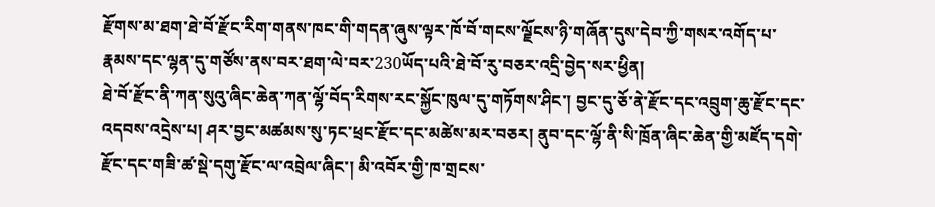རྫོགས་མ་ཐག་ཐེ་བོ་རྫོང་རིག་གནས་ཁང་གི་གདན་ཞུས་ལྟར་ཁོ་བོ་གངས་ལྗོངས་ཉི་གཞོན་དུས་དེབ་ཀྱི་གསར་འགོད་པ་རྣམས་དང་ལྷན་དུ་གཙོས་ནས་བར་ཐག་ལེ་བར་230ཡོད་པའི་ཐེ་བོ་རུ་བཅར་འདྲི་བྱེད་སར་ཕྱིན།
ཐེ་བོ་རྫོང་ནི་ཀན་སུའུ་ཞིང་ཆེན་ཀན་ལྷོ་བོད་རིགས་རང་སྐྱོང་ཁུལ་དུ་གཏོགས་ཤིང་། བྱང་དུ་ཅོ་ནེ་རྫོང་དང་འབྲུག་ཆུ་རྫོང་དང་འདབས་འདྲེས་པ། ཤར་བྱང་མཚམས་སུ་ཏང་ཕྲང་རྫོང་དང་མཚེས་མར་བཅར། ནུབ་དང་ལྷོ་ནི་སི་ཁྲོན་ཞིང་ཆེན་གྱི་མཛོད་དགེ་རྫོང་དང་གཟི་ཚ་སྡེ་དགུ་རྫོང་ལ་འབྲེལ་ཞིང་། མི་འབོར་གྱི་ཁ་གྲངས་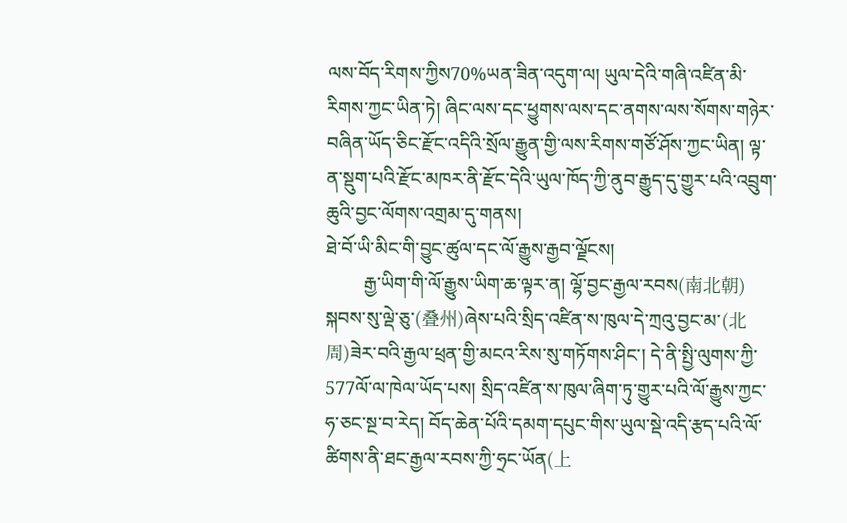ལས་བོད་རིགས་ཀྱིས70%ཡན་ཟིན་འདུག་ལ། ཡུལ་དེའི་གཞི་འཛིན་མི་རིགས་ཀྱང་ཡིན་ཏེ། ཞིང་ལས་དང་ཕྱུགས་ལས་དང་ནགས་ལས་སོགས་གཉེར་བཞིན་ཡོད་ཅིང་རྫོང་འདིའི་སྲོལ་རྒྱུན་གྱི་ལས་རིགས་གཙོ་ཤོས་ཀྱང་ཡིན། ལྟ་ན་སྡུག་པའི་རྫོང་མཁར་ནི་རྫོང་དེའི་ཡུལ་ཁོད་ཀྱི་ནུབ་རྒྱུད་དུ་གྱུར་པའི་འབྲུག་ཆུའི་བྱང་ལོགས་འགྲམ་དུ་གནས།
ཐེ་བོ་ཡི་མིང་གི་བྱུང་ཚུལ་དང་ལོ་རྒྱུས་རྒྱབ་ལྗོངས།
        རྒྱ་ཡིག་གི་ལོ་རྒྱུས་ཡིག་ཆ་ལྟར་ན། ལྷོ་བྱང་རྒྱལ་རབས(南北朝) སྐབས་སུ་ལྡེ་ཅུ་(叠州)ཞེས་པའི་སྲིད་འཛིན་ས་ཁུལ་དེ་ཀྲའུ་བྱང་མ་(北周)ཟེར་བའི་རྒྱལ་ཕྲན་གྱི་མངའ་རིས་སུ་གཏོགས་ཤིང་། དེ་ནི་སྤྱི་ལུགས་ཀྱི་577ལོ་ལ་ཁེལ་ཡོད་པས། སྲིད་འཛིན་ས་ཁུལ་ཞིག་ཏུ་གྱུར་པའི་ལོ་རྒྱུས་ཀྱང་ཧ་ཅང་སྔ་བ་རེད། བོད་ཆེན་པོའི་དམག་དཔུང་གིས་ཡུལ་སྡེ་འདི་རྩད་པའི་ལོ་ཚིགས་ནི་ཐང་རྒྱལ་རབས་ཀྱི་ཧྲང་ཡོན(上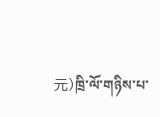元)ཁྲི་ལོ་གཉིས་པ་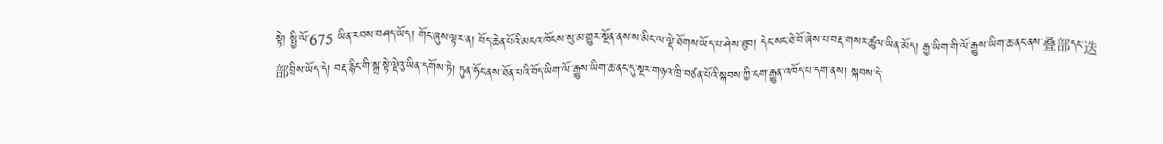སྟེ། སྤྱི་ལོ་675 ཡིན་རབས་བཤད་ཡོད། གོང་ཞུས་ལྟར་ན། བོད་ཆེན་པོའི་མངའ་ཁོངས་སུ་མ་གྱུར་སྔོན་ནས་ས་མིང་ལ་ལྡེ་ཐོགས་ཡོད་པ་ཤེས་ཐུབ། དེང་སང་ཐེ་བོ་ཞེས་པ་བརྡ་གསར་ཚུལ་ཡིན་མོད། རྒྱ་ཡིག་གི་ལོ་རྒྱུས་ཡིག་ཆ་ནང་ནས་叠部དང་迭部བྲིས་ཡོད་དེ། བརྡ་རྙིང་གི་སྒྲ་སྟེ་ལྡེའུ་ཡིན་དགོས་ཏེ། ཏུན་ཧོང་ནས་ཐོན་པའི་བོད་ཡིག་ལོ་རྒྱུས་ཡིག་ཆ་ནང་དུ་སྔར་གཉའ་ཁྲི་བཙན་པོའི་སྐབས་ཀྱི་ངག་རྒྱུན་འཁོད་པ་དག་ནས། སྐབས་དེ་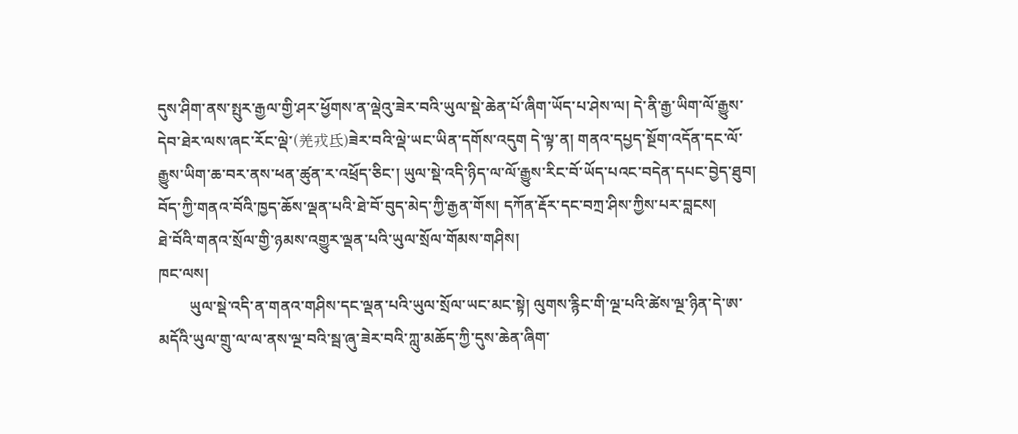དུས་ཤིག་ནས་སྤུར་རྒྱལ་གྱི་ཤར་ཕྱོགས་ན་ལྡེའུ་ཟེར་བའི་ཡུལ་སྡེ་ཆེན་པོ་ཞིག་ཡོད་པ་ཤེས་ལ། དེ་ནི་རྒྱ་ཡིག་ལོ་རྒྱུས་དེབ་ཐེར་ལས་ཞང་རོང་ལྡེ་(羌戎氐)ཟེར་བའི་ལྡེ་ཡང་ཡིན་དགོས་འདུག དེ་ལྟ་ན། གནའ་དཔྱད་སྔོག་འདོན་དང་ལོ་རྒྱུས་ཡིག་ཆ་བར་ནས་ཕན་ཚུན་ར་འཕྲོད་ཅིང་། ཡུལ་སྡེ་འདི་ཉིད་ལ་ལོ་རྒྱུས་རིང་བོ་ཡོད་པའང་བདེན་དཔང་བྱེད་ཐུབ།
བོད་ཀྱི་གནའ་བོའི་ཁྱད་ཆོས་ལྡན་པའི་ཐེ་བོ་བུད་མེད་ཀྱི་རྒྱན་གོས། དཀོན་རྡོར་དང་བཀྲ་ཤིས་ཀྱིས་པར་བླངས།
ཐེ་བོའི་གནའ་སྲོལ་གྱི་ཉམས་འགྱུར་ལྡན་པའི་ཡུལ་སྲོལ་གོམས་གཤིས།
ཁང་ལས།
        ཡུལ་སྡེ་འདི་ན་གནའ་གཤིས་དང་ལྡན་པའི་ཡུལ་སྲོལ་ཡང་མང་སྟེ། ལུགས་རྙིང་གི་ལྔ་པའི་ཚེས་ལྔ་ཉིན་དེ་ཨ་མདོའི་ཡུལ་གྲུ་ལ་ལ་ནས་ལྔ་བའི་སྦ་ཞུ་ཟེར་བའི་ཀླུ་མཆོད་ཀྱི་དུས་ཆེན་ཞིག་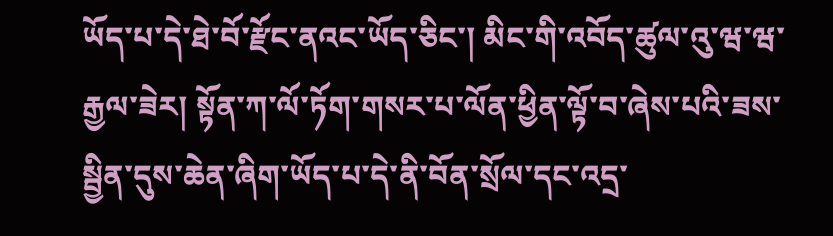ཡོད་པ་དེ་ཐེ་བོ་རྫོང་ནའང་ཡོད་ཅིང་། མིང་གི་འབོད་ཚུལ་འུ་ཝ་ཝ་རྒྱལ་ཟེར། སྟོན་ཀ་ལོ་ཏོག་གསར་པ་ལོན་ཕྱིན་ལྟོ་བ་ཞེས་པའི་ཟས་སྦྱིན་དུས་ཆེན་ཞིག་ཡོད་པ་དེ་ནི་བོན་སྲོལ་དང་འདྲ་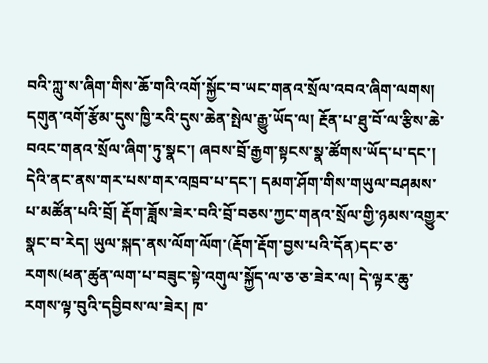བའི་ཀླུ་ས་ཞིག་གིས་ཆོ་གའི་འགོ་སྐྱོང་བ་ཡང་གནའ་སྲོལ་འབའ་ཞིག་ལགས། དགུན་འགོ་རྩོམ་དུས་ཁྱི་རའི་དུས་ཆེན་སྤེལ་རྒྱུ་ཡོད་ལ། རྔོན་པ་ཐུ་བོ་ལ་རྩིས་ཆེ་བའང་གནའ་སྲོལ་ཞིག་ཏུ་སྣང་། ཞབས་བྲོ་རྒྱག་སྟངས་སྣ་ཚོགས་ཡོད་པ་དང་། དེའི་ནང་ནས་གར་པས་གར་འཁྲབ་པ་དང་། དམག་ཤོག་གིས་གཡུལ་བཤམས་པ་མཚོན་པའི་བྲོ། རྡོག་ཟློས་ཟེར་བའི་བྲོ་བཅས་ཀྱང་གནའ་སྲོལ་གྱི་ཉམས་འགྱུར་སྣང་བ་རེད། ཡུལ་སྐད་ནས་ལོག་ལོག་(རྡོག་རྡོག་བྱས་པའི་དོན)དང་ཅ་རགས(ཕན་ཚུན་ལག་པ་བཟུང་སྟེ་འགུལ་སྐྱོད་ལ་ཅ་ཅ་ཟེར་ལ། དེ་ལྟར་ཆུ་རགས་ལྟ་བུའི་དབྱིབས་ལ་ཟེར། ཁ་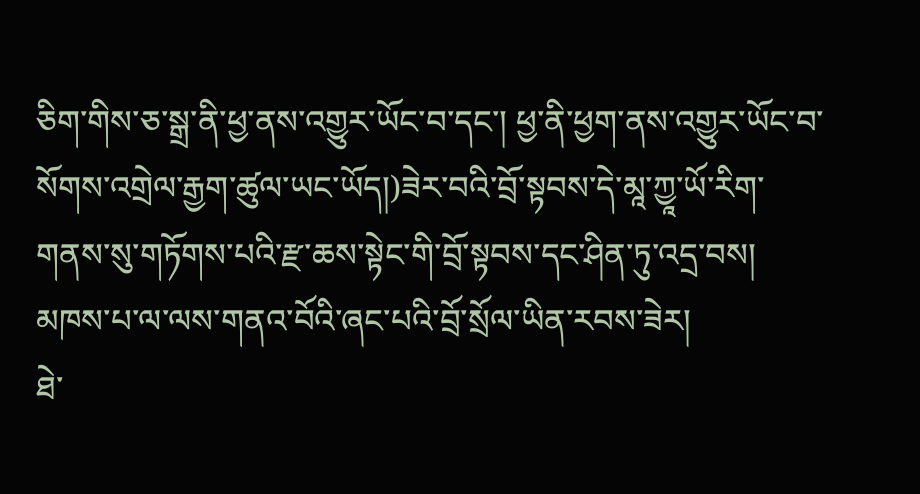ཅིག་གིས་ཅ་སྒྲ་ནི་ཕྱ་ནས་འགྱུར་ཡོང་བ་དང་། ཕྱ་ནི་ཕྱག་ནས་འགྱུར་ཡོང་བ་སོགས་འགྲེལ་རྒྱག་ཚུལ་ཡང་ཡོད།)ཟེར་བའི་བྲོ་སྟབས་དེ་མཱ་ཀྱཱ་ཡོ་རིག་གནས་སུ་གཏོགས་པའི་རྫ་ཆས་སྟེང་གི་བྲོ་སྟབས་དང་ཤིན་ཏུ་འདྲ་བས། མཁས་པ་ལ་ལས་གནའ་བོའི་ཞང་པའི་བྲོ་སྲོལ་ཡིན་རབས་ཟེར།
ཐེ་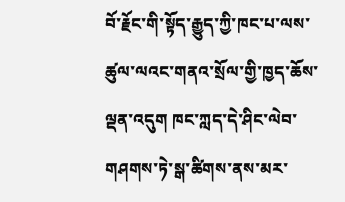བོ་རྗོང་གི་སྟོད་རྒྱུད་ཀྱི་ཁང་པ་ལས་ཚུལ་ལའང་གནའ་སྲོལ་གྱི་ཁྱད་ཆོས་ལྡན་འདུག ཁང་ཀླད་དེ་ཤིང་ལེབ་གཤགས་ཏེ་སྒ་ཚིགས་ནས་མར་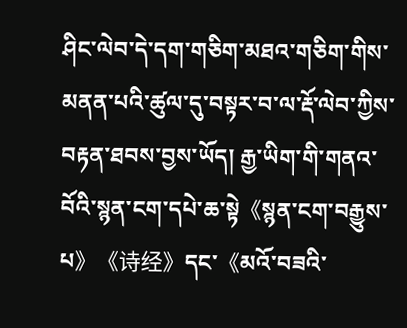ཤིང་ལེབ་དེ་དག་གཅིག་མཐའ་གཅིག་གིས་མནན་པའི་ཚུལ་དུ་བསྟར་བ་ལ་རྡོ་ལེབ་ཀྱིས་བརྟན་ཐབས་བྱས་ཡོད། རྒྱ་ཡིག་གི་གནའ་བོའི་སྙན་ངག་དཔེ་ཆ་སྟེ《སྙན་ངག་བརྒྱུས་པ》《诗经》དང་《མའོ་བཟའི་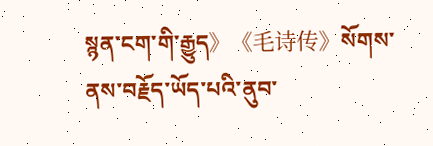སྙན་ངག་གི་རྒྱུད》《毛诗传》སོགས་ནས་བརྗོད་ཡོད་པའི་ནུབ་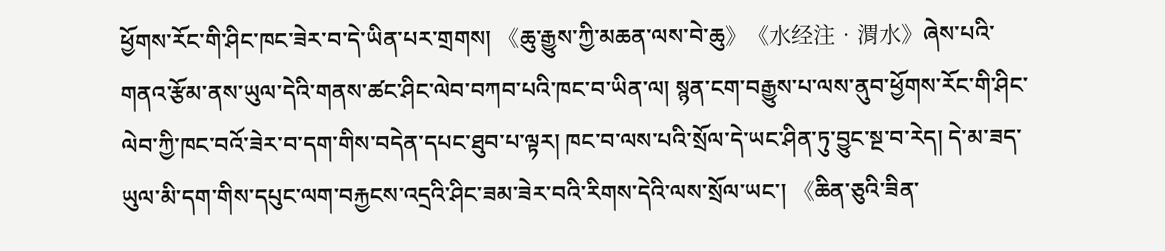ཕྱོགས་རོང་གི་ཤིང་ཁང་ཟེར་བ་དེ་ཡིན་པར་གྲགས། 《ཆུ་རྒྱུས་ཀྱི་མཆན་ལས་བེ་ཆུ》《水经注•渭水》ཞེས་པའི་གནའ་རྩོམ་ནས་ཡུལ་དེའི་གནས་ཚང་ཤིང་ལེབ་བཀབ་པའི་ཁང་བ་ཡིན་ལ། སྙན་ངག་བརྒྱུས་པ་ལས་ནུབ་ཕྱོགས་རོང་གི་ཤིང་ལེབ་ཀྱི་ཁང་བའོ་ཟེར་བ་དག་གིས་བདེན་དཔང་ཐུབ་པ་ལྟར། ཁང་བ་ལས་པའི་སྲོལ་དེ་ཡང་ཤིན་ཏུ་བྱུང་སྔ་བ་རེད། དེ་མ་ཟད་ཡུལ་མི་དག་གིས་དཔུང་ལག་བརྐྱངས་འདྲའི་ཤིང་ཟམ་ཟེར་བའི་རིགས་དེའི་ལས་སྲོལ་ཡང་། 《ཆིན་ཅུའི་ཟིན་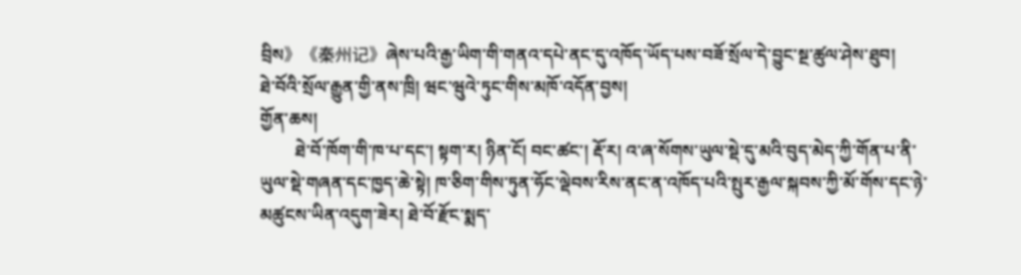བྲིས》《秦州记》ཞེས་པའི་རྒྱ་ཡིག་གི་གནའ་དཔེ་ནང་དུ་འཁོད་ཡོད་པས་བཟོ་སྲོལ་དེ་བྱུང་སྔ་ཚུལ་ཤེས་ཐུབ།
ཐེ་བོའི་སྲོལ་རྒྱུན་གྱི་ནས་ཁྲི། ཝང་ཝུའེ་ཏུང་གིས་མཁོ་འདོན་བྱས།
གྱོན་ཆས།
        ཐེ་བོ་ཁོག་གི་ཁ་པ་དང་། སྟག་ར། ཉིན་ངོ། བང་ཚང་། རྡོ་ར། འ་ཞ་སོགས་ཡུལ་སྡེ་དུ་མའི་བུད་མེད་ཀྱི་གོན་པ་ནི་ཡུལ་སྡེ་གཞན་དང་ཁྱད་ཆེ་སྟེ། ཁ་ཅིག་གིས་ཏུན་ཧོང་ལྡེབས་རིས་ནང་ན་འཁོད་པའི་སྤུར་རྒྱལ་སྐབས་ཀྱི་མོ་གོས་དང་ཉེ་མཚུངས་ཡིན་འདུག་ཟེར། ཐེ་བོ་རྫོང་སྨད་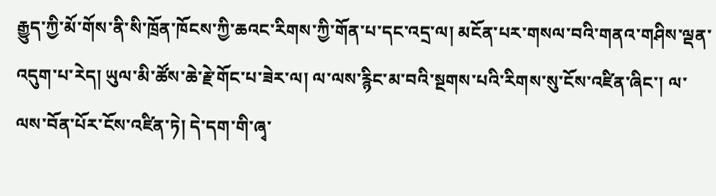རྒྱུད་ཀྱི་མོ་གོས་ནི་སི་ཁྲོན་ཁོངས་ཀྱི་ཆའང་རིགས་ཀྱི་གོན་པ་དང་འདྲ་ལ། མངོན་པར་གསལ་བའི་གནའ་གཤིས་ལྡན་འདུག་པ་རེད། ཡུལ་མི་ཚོས་ཆེ་རྗེ་གོང་པ་ཟེར་ལ། ལ་ལས་རྙིང་མ་བའི་སྔགས་པའི་རིགས་སུ་ངོས་འཛིན་ཞིང་། ལ་ལས་བོན་པོར་ངོས་འཛིན་ཏེ། དེ་དག་གི་ཞྭ་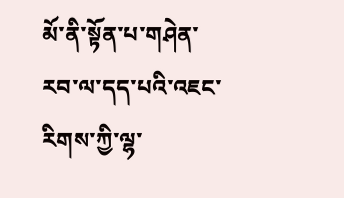མོ་ནི་སྟོན་པ་གཤེན་རབ་ལ་དད་པའི་འཇང་རིགས་ཀྱི་ལྷ་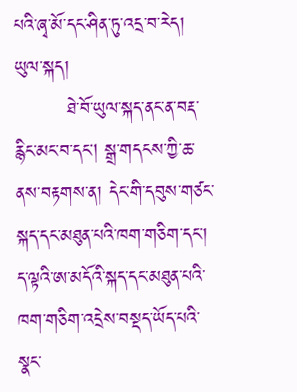པའི་ཞྭ་མོ་དང་ཤིན་ཏུ་འདྲ་བ་རེད།
ཡུལ་སྐད།
        ཐེ་བོ་ཡུལ་སྐད་ནང་ན་བརྡ་རྙིང་མང་བ་དང། སྒྲ་གདངས་ཀྱི་ཆ་ནས་བརྟགས་ན། དེང་གི་དབུས་གཙང་སྐད་དང་མཐུན་པའི་ཁག་གཅིག་དང་། ད་ལྟའི་ཨ་མདོའི་སྐད་དང་མཐུན་པའི་ཁག་གཅིག་འདྲེས་བསྡད་ཡོད་པའི་སྣང་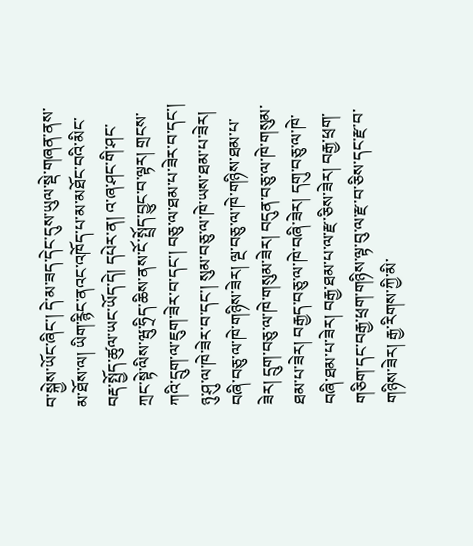བ་སྐྱེས་ཡོང་ཞིང་། དེ་མ་ཟད་དེང་དུས་ཡུལ་སྡེ་གཞན་ནས་མ་ཐོས་ལ། ཡིག་རྙིང་ནའང་འཁོད་པ་མ་མཐོང་བའི་མིང་བརྡ་སྤྱོད་ཚུལ་ཡང་ཡོད་དེ། དཔེར་ན། འ་ཞ་ཤང་གི་ཤང་ཀྲང་སྟེ་ལིས་ཝུ་ཧྲིད་ཆིས་ནས་ངོ་སྤྲོད་བྱུང་བ་ལྟར། གྲངས་ཀའི་དྲུག་ལ་ཇུག་ཟེར་བ་དང་། བཅུ་ལ་ཐམ་པ་ཟེར་བ་དང་། ཉུ་ཤུ་ལ་ཁེ་ཟེར་བ་དང་། སུམ་བཅུ་ལ་ཁེ་ཡས་ཐམ་པ་ཟེར། བཞི་བཅུ་ལ་ཁེ་གཉིས་ཟེར། ལྔ་བཅུ་ལ་ཁེ་གཉིས་ཐམ་པ་ཟེར། དྲུག་བཅུ་ལ་ཁེ་གསུམ་ཟེར། བདུན་བཅུ་ལ་ཁེ་གསུམ་ཐམ་པ་ཟེར། བརྒྱད་བཅུ་ལ་ཁེ་བཞི་ཟེར། དགུ་བཅུ་ལ་ཁེ་བཞི་ཐམ་པ་ཟེར། བརྒྱ་ཐམ་པ་ལ་རྫ་ཅིས་ཟེར། བརྒྱ་ཕྲག་གཅིག་དང་བརྒྱ་ཕྲག་གཉིས་ལྟ་བུ་ལ་རྫ་བ་ཅིས་དང་རྫ་བ་གཉིས་ཟེར། རྒྱ་རིགས་ཀྱི་མི་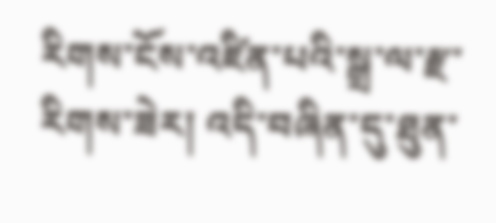རིགས་ངོས་འཛིན་པའི་སྒྲ་ལ་རྫ་རིགས་ཟེར། འདི་བཞིན་དུ་ཐུན་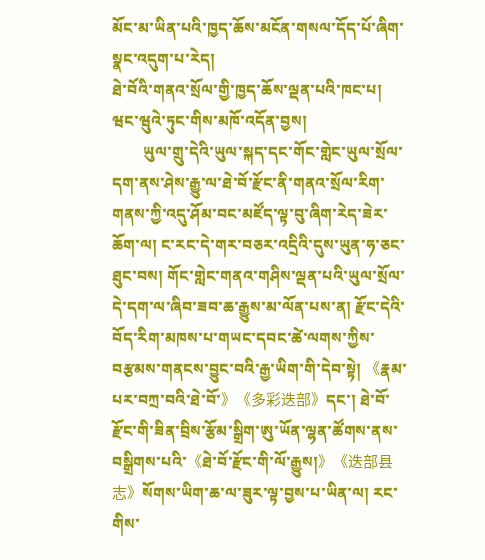མོང་མ་ཡིན་པའི་ཁྱད་ཆོས་མངོན་གསལ་དོད་པོ་ཞིག་སྣང་འདུག་པ་རེད།
ཐེ་བོའི་གནའ་སྲོལ་གྱི་ཁྱད་ཆོས་ལྡན་པའི་ཁང་པ། ཝང་ཝུའེ་ཏུང་གིས་མཁོ་འདོན་བྱས།
        ཡུལ་གྲུ་དེའི་ཡུལ་སྐད་དང་གོང་གླེང་ཡུལ་སྲོལ་དག་ནས་ཤེས་རྒྱུ་ལ་ཐེ་བོ་རྫོང་ནི་གནའ་སྲོལ་རིག་གནས་ཀྱི་འདུ་ཤོམ་བང་མཛོད་ལྟ་བུ་ཞིག་རེད་ཟེར་ཆོག་ལ། ང་རང་དེ་གར་བཅར་འདྲིའི་དུས་ཡུན་ཧ་ཅང་ཐུང་བས། གོང་གླེང་གནའ་གཤིས་ལྡན་པའི་ཡུལ་སྲོལ་དེ་དག་ལ་ཞིབ་ཟབ་ཆ་རྒྱུས་མ་ལོན་པས་ན། རྫོང་དེའི་བོད་རིག་མཁས་པ་གཡང་དབང་ཚེ་ལགས་ཀྱིས་བརྩམས་གནངས་བྱུང་བའི་རྒྱ་ཡིག་གི་དེབ་སྟེ། 《རྣམ་པར་བཀྲ་བའི་ཐེ་བོ་》《多彩迭部》དང་། ཐེ་བོ་རྫོང་གི་ཟིན་བྲིས་རྩོམ་སྒྲིག་ཨུ་ཡོན་ལྷན་ཚོགས་ནས་བསྒྲིགས་པའི་《ཐེ་བོ་རྫོང་གི་ལོ་རྒྱུས།》《迭部县志》སོགས་ཡིག་ཆ་ལ་ཟུར་ལྟ་བྱས་པ་ཡིན་ལ། རང་གིས་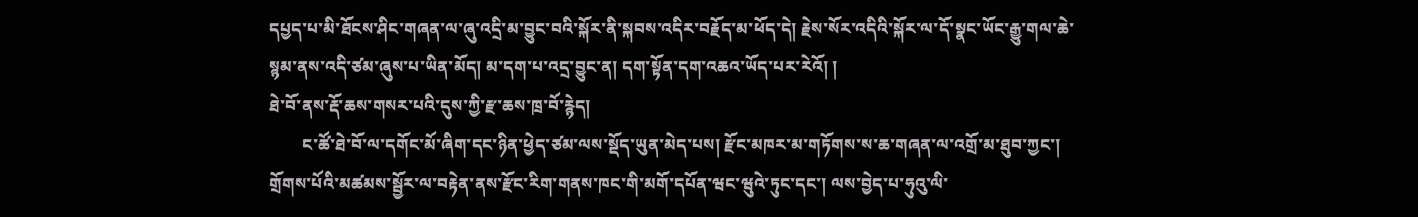དཔྱད་པ་མི་ཐོངས་ཤིང་གཞན་ལ་ཞུ་འདྲི་མ་བྱུང་བའི་སྐོར་ནི་སྐབས་འདིར་བརྗོད་མ་ཕོད་དེ། རྗེས་སོར་འདིའི་སྐོར་ལ་དོ་སྣང་ཡོང་རྒྱུ་གལ་ཆེ་སྙམ་ནས་འདི་ཙམ་ཞུས་པ་ཡིན་མོད། མ་དག་པ་འདྲ་བྱུང་ན། དག་སྟོན་དག་འཆའ་ཡོད་པར་རེའོ། །
ཐེ་བོ་ནས་རྡོ་ཆས་གསར་པའི་དུས་ཀྱི་རྫ་ཆས་ཁྲ་བོ་རྙེད།
        ང་ཚོ་ཐེ་བོ་ལ་དགོང་མོ་ཞིག་དང་ཉིན་ཕྱེད་ཙམ་ལས་སྡོད་ཡུན་མེད་པས། རྫོང་མཁར་མ་གཏོགས་ས་ཆ་གཞན་ལ་འགྲོ་མ་ཐུབ་ཀྱང་། གྲོགས་པོའི་མཚམས་སྦྱོར་ལ་བརྟེན་ནས་རྫོང་རིག་གནས་ཁང་གི་མགོ་དཔོན་ཝང་ཝུའེ་ཏུང་དང་། ལས་བྱེད་པ་ཧུའུ་ལི་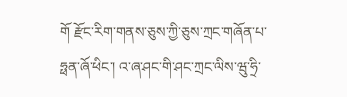གོ རྫོང་རིག་གནས་ཅུས་ཀྱི་ཅུས་ཀྲང་གཞོན་པ་ཧྥན་ཞོ་ཕིང་། འ་ཞ་ཤང་གི་ཤང་ཀྲང་ལིས་ཝུ་ཧྲི་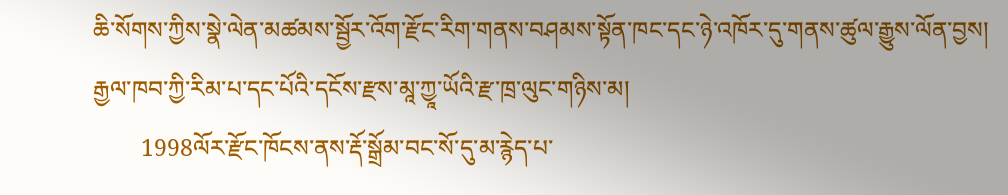ཆི་སོགས་ཀྱིས་སྣེ་ལེན་མཚམས་སྦྱོར་འོག་རྫོང་རིག་གནས་བཤམས་སྟོན་ཁང་དང་ཉེ་འཁོར་དུ་གནས་ཚུལ་རྒྱུས་ལོན་བྱས།
རྒྱལ་ཁབ་ཀྱི་རིམ་པ་དང་པོའི་དངོས་རྫས་མཱ་ཀྱཱ་ཡོའི་རྫ་ཁྲ་ལུང་གཉིས་མ།
        1998ལོར་རྫོང་ཁོངས་ནས་རྡོ་སྒྲོམ་བང་སོ་དུ་མ་རྙེད་པ་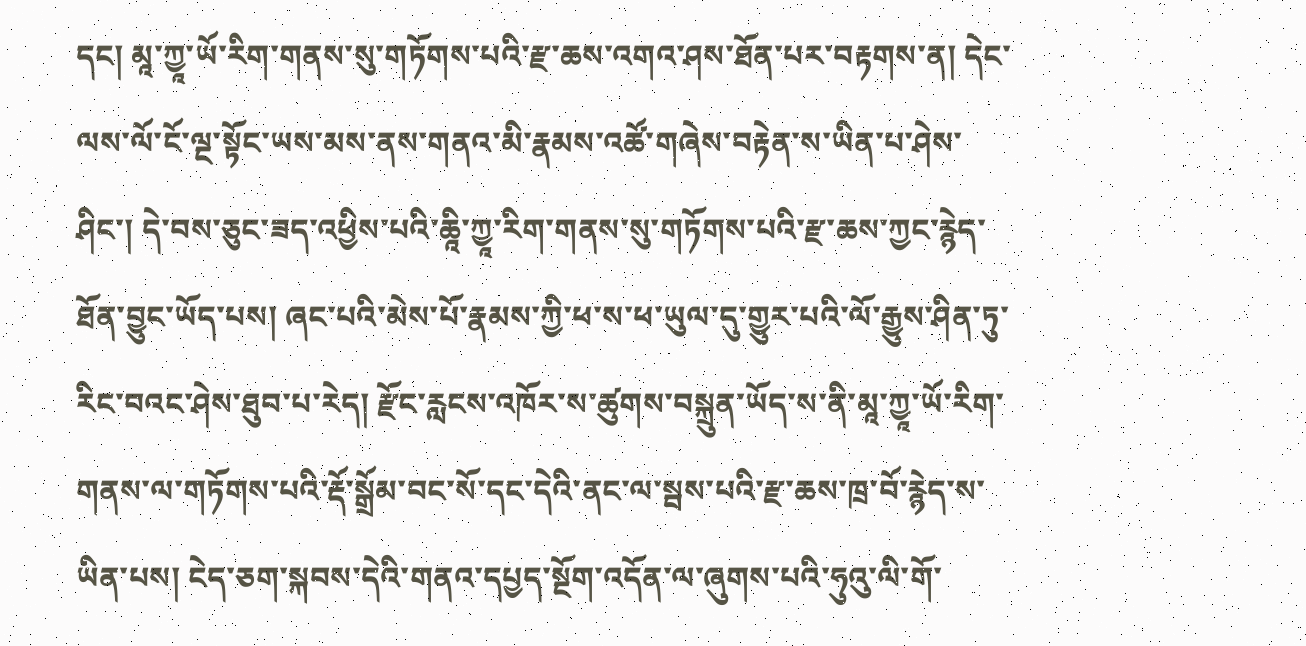དང། མཱ་ཀྱཱ་ཡོ་རིག་གནས་སུ་གཏོགས་པའི་རྫ་ཆས་འགའ་ཤས་ཐོན་པར་བརྟགས་ན། དེང་ལས་ལོ་ངོ་ལྔ་སྟོང་ཡས་མས་ནས་གནའ་མི་རྣམས་འཚོ་གཞེས་བརྟེན་ས་ཡིན་པ་ཤེས་ཤིང་། དེ་བས་ཅུང་ཟད་འཕྱིས་པའི་ཆཱི་ཀྱཱ་རིག་གནས་སུ་གཏོགས་པའི་རྫ་ཆས་ཀྱང་རྙེད་ཐོན་བྱུང་ཡོད་པས། ཞང་པའི་མེས་པོ་རྣམས་ཀྱི་ཕ་ས་ཕ་ཡུལ་དུ་གྱུར་པའི་ལོ་རྒྱུས་ཤིན་ཏུ་རིང་བའང་ཤེས་ཐུབ་པ་རེད། རྫོང་རླངས་འཁོར་ས་ཚུགས་བསྐྲུན་ཡོད་ས་ནི་མཱ་ཀྱཱ་ཡོ་རིག་གནས་ལ་གཏོགས་པའི་རྡོ་སྒྲོམ་བང་སོ་དང་དེའི་ནང་ལ་སྦས་པའི་རྫ་ཆས་ཁྲ་བོ་རྙེད་ས་ཡིན་པས། ངེད་ཅག་སྐབས་དེའི་གནའ་དཔྱད་སྔོག་འདོན་ལ་ཞུགས་པའི་ཧུའུ་ལི་གོ་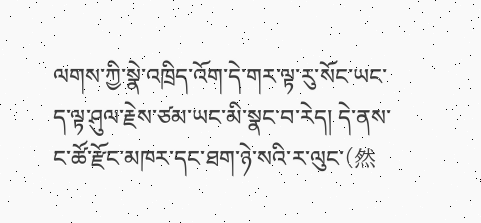ལགས་ཀྱི་སྣེ་འཁྲིད་འོག་དེ་གར་ལྟ་རུ་སོང་ཡང་ད་ལྟ་ཤུལ་རྗེས་ཙམ་ཡང་མི་སྣང་བ་རེད། དེ་ནས་ང་ཚོ་རྫོང་མཁར་དང་ཐག་ཉེ་སའི་ར་ལུང་(然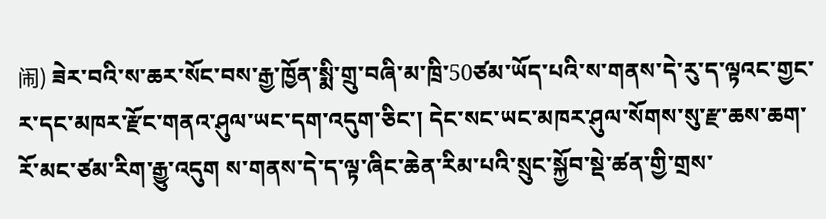闹) ཟེར་བའི་ས་ཆར་སོང་བས་རྒྱ་ཁྱོན་སྨི་གྲུ་བཞི་མ་ཁྲི་50ཙམ་ཡོད་པའི་ས་གནས་དེ་རུ་ད་ལྟའང་གྱང་ར་དང་མཁར་རྫོང་གནའ་ཤུལ་ཡང་དག་འདུག་ཅིང་། དེང་སང་ཡང་མཁར་ཤུལ་སོགས་སུ་རྫ་ཆས་ཆག་རོ་མང་ཙམ་རིག་རྒྱུ་འདུག ས་གནས་དེ་ད་ལྟ་ཞིང་ཆེན་རིམ་པའི་སྲུང་སྐྱོབ་སྡེ་ཚན་གྱི་གྲས་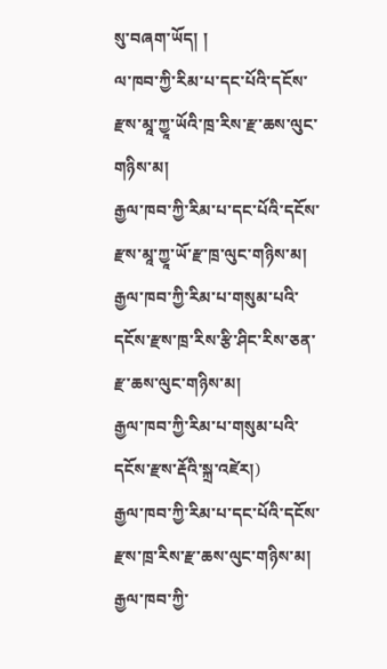སུ་བཞག་ཡོད། །
ལ་ཁབ་ཀྱི་རིམ་པ་དང་པོའི་དངོས་རྫས་མཱ་ཀྱཱ་ཡོའི་ཁྲ་རིས་རྫ་ཆས་ལུང་གཉིས་མ།
རྒྱལ་ཁབ་ཀྱི་རིམ་པ་དང་པོའི་དངོས་རྫས་མཱ་ཀྱཱ་ཡོ་རྫ་ཁྲ་ལུང་གཉིས་མ།
རྒྱལ་ཁབ་ཀྱི་རིམ་པ་གསུམ་པའི་དངོས་རྫས་ཁྲ་རིས་རྩི་ཤིང་རིས་ཅན་རྫ་ཆས་ལུང་གཉིས་མ།
རྒྱལ་ཁབ་ཀྱི་རིམ་པ་གསུམ་པའི་དངོས་རྫས་རྡོའི་སྐྲ་འཛེར།)
རྒྱལ་ཁབ་ཀྱི་རིམ་པ་དང་པོའི་དངོས་རྫས་ཁྲ་རིས་རྫ་ཆས་ལུང་གཉིས་མ།
རྒྱལ་ཁབ་ཀྱི་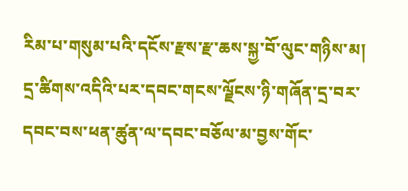རིམ་པ་གསུམ་པའི་དངོས་རྫས་རྫ་ཆས་སྐྱ་བོ་ལུང་གཉིས་མ།
དྲ་ཚིགས་འདིའི་པར་དབང་གངས་ལྗོངས་ཉི་གཞོན་དྲ་བར་དབང་བས་ཕན་ཚུན་ལ་དབང་བཅོལ་མ་བྱས་གོང་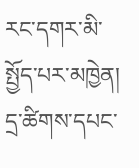རང་དགར་མི་སྤྱོད་པར་མཁྱེན།
དྲ་ཚིགས་དཔང་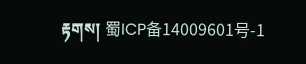རྟགས། 蜀ICP备14009601号-1